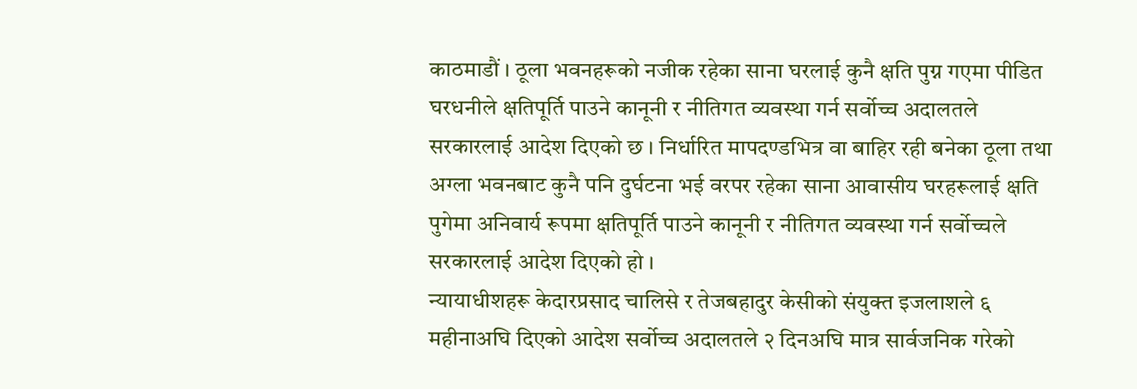काठमाडौं । ठूला भवनहरूको नजीक रहेका साना घरलाई कुनै क्षति पुग्न गएमा पीडित घरधनीले क्षतिपूर्ति पाउने कानूनी र नीतिगत व्यवस्था गर्न सर्वोच्च अदालतले सरकारलाई आदेश दिएको छ । निर्धारित मापदण्डभित्र वा बाहिर रही बनेका ठूला तथा अग्ला भवनबाट कुनै पनि दुर्घटना भई वरपर रहेका साना आवासीय घरहरूलाई क्षति पुगेमा अनिवार्य रूपमा क्षतिपूर्ति पाउने कानूनी र नीतिगत व्यवस्था गर्न सर्वोच्चले सरकारलाई आदेश दिएको हो ।
न्यायाधीशहरू केदारप्रसाद चालिसे र तेजबहादुर केसीको संयुक्त इजलाशले ६ महीनाअघि दिएको आदेश सर्वोच्च अदालतले २ दिनअघि मात्र सार्वजनिक गरेको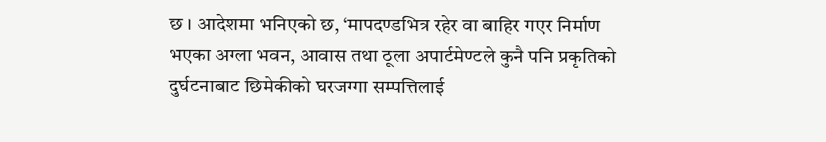छ । आदेशमा भनिएको छ, ‘मापदण्डभित्र रहेर वा बाहिर गएर निर्माण भएका अग्ला भवन, आवास तथा ठूला अपार्टमेण्टले कुनै पनि प्रकृतिको दुर्घटनाबाट छिमेकीको घरजग्गा सम्पत्तिलाई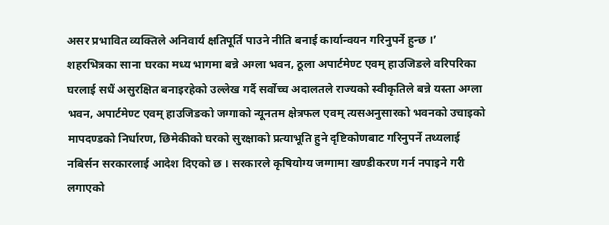असर प्रभावित व्यक्तिले अनिवार्य क्षतिपूर्ति पाउने नीति बनाई कार्यान्वयन गरिनुपर्ने हुन्छ ।’
शहरभित्रका साना घरका मध्य भागमा बन्ने अग्ला भवन, ठूला अपार्टमेण्ट एवम् हाउजिङले वरिपरिका घरलाई सधैं असुरक्षित बनाइरहेको उल्लेख गर्दै सर्वोच्च अदालतले राज्यको स्वीकृतिले बन्ने यस्ता अग्ला भवन, अपार्टमेण्ट एवम् हाउजिङको जग्गाको न्यूनतम क्षेत्रफल एवम् त्यसअनुसारको भवनको उचाइको मापदण्डको निर्धारण, छिमेकीको घरको सुरक्षाको प्रत्याभूति हुने दृष्टिकोणबाट गरिनुपर्ने तथ्यलाई नबिर्सन सरकारलाई आदेश दिएको छ । सरकारले कृषियोग्य जग्गामा खण्डीकरण गर्न नपाइने गरी लगाएको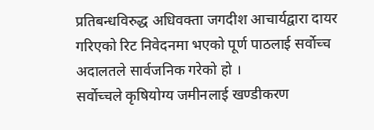प्रतिबन्धविरुद्ध अधिवक्ता जगदीश आचार्यद्वारा दायर गरिएको रिट निवेदनमा भएको पूर्ण पाठलाई सर्वोच्च अदालतले सार्वजनिक गरेको हो ।
सर्वोच्चले कृषियोग्य जमीनलाई खण्डीकरण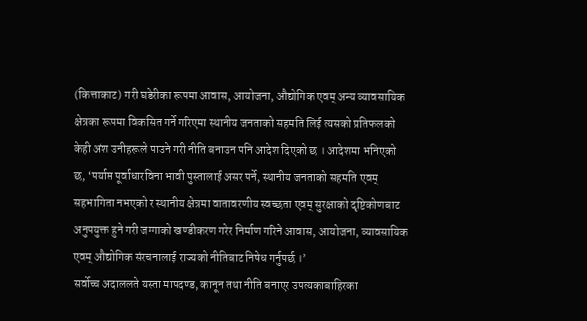(कित्ताकाट) गरी घडेरीका रूपमा आवास, आयोजना, औद्योगिक एवम् अन्य व्यावसायिक क्षेत्रका रूपमा विकसित गर्ने गरिएमा स्थानीय जनताको सहमति लिई त्यसको प्रतिफलको केही अंश उनीहरूले पाउने गरी नीति बनाउन पनि आदेश दिएको छ । आदेशमा भनिएको छ, ‘पर्याप्त पूर्वाधारविना भावी पुस्तालाई असर पर्ने, स्थानीय जनताको सहमति एवम् सहभागिता नभएको र स्थानीय क्षेत्रमा वातावरणीय स्वच्छता एवम् सुरक्षाको दृष्टिकोणबाट अनुपयुक्त हुने गरी जग्गाको खण्डीकरण गरेर निर्माण गरिने आवास, आयोजना, व्यावसायिक एवम् औद्योगिक संरचनालाई राज्यको नीतिबाट निषेध गर्नुपर्छ ।’
सर्वोच्च अदाललते यस्ता मापदण्ड, कानून तथा नीति बनाएर उपत्यकाबाहिरका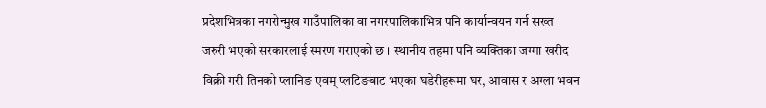प्रदेशभित्रका नगरोन्मुख गाउँपालिका वा नगरपालिकाभित्र पनि कार्यान्वयन गर्न सख्त जरुरी भएको सरकारलाई स्मरण गराएको छ । स्थानीय तहमा पनि व्यक्तिका जग्गा खरीद विक्री गरी तिनको प्लानिङ एवम् प्लटिङबाट भएका घडेरीहरूमा घर, आवास र अग्ला भवन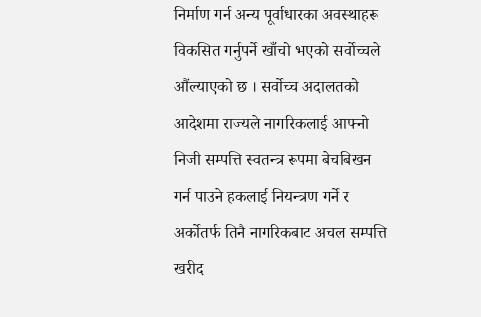निर्माण गर्न अन्य पूर्वाधारका अवस्थाहरू विकसित गर्नुपर्ने खाँचो भएको सर्वोच्चले औंल्याएको छ । सर्वोच्च अदालतको आदेशमा राज्यले नागरिकलाई आफ्नो निजी सम्पत्ति स्वतन्त्र रूपमा बेचबिखन गर्न पाउने हकलाई नियन्त्रण गर्ने र अर्कोतर्फ तिनै नागरिकबाट अचल सम्पत्ति खरीद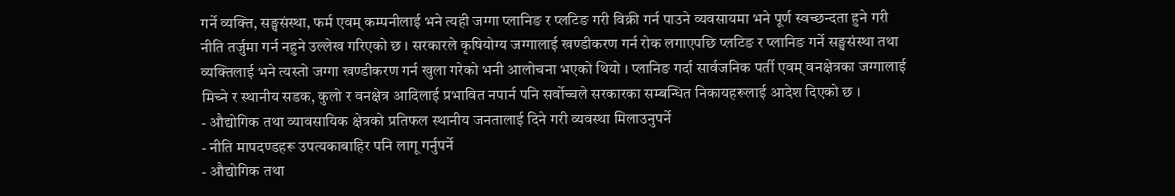गर्ने व्यक्ति, सङ्घसंस्था, फर्म एवम् कम्पनीलाई भने त्यही जग्गा प्लानिङ र प्लटिङ गरी विक्री गर्न पाउने व्यवसायमा भने पूर्ण स्वच्छन्दता हुने गरी नीति तर्जुमा गर्न नहुने उल्लेख गरिएको छ । सरकारले कृषियोग्य जग्गालाई खण्डीकरण गर्न रोक लगाएपछि प्लटिङ र प्लानिङ गर्ने सङ्घसंस्था तथा व्यक्तिलाई भने त्यस्तो जग्गा खण्डीकरण गर्न खुला गरेको भनी आलोचना भएको थियो । प्लानिङ गर्दा सार्वजनिक पर्ती एवम् वनक्षेत्रका जग्गालाई मिच्ने र स्थानीय सडक, कुलो र वनक्षेत्र आदिलाई प्रभावित नपार्न पनि सर्वोच्चले सरकारका सम्बन्धित निकायहरूलाई आदेश दिएको छ ।
- औद्योगिक तथा व्यावसायिक क्षेत्रको प्रतिफल स्थानीय जनतालाई दिने गरी व्यवस्था मिलाउनुपर्ने
- नीति मापदण्डहरू उपत्यकाबाहिर पनि लागू गर्नुपर्ने
- औद्योगिक तथा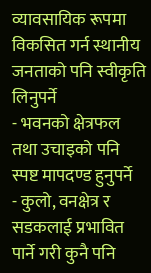व्यावसायिक रूपमा विकसित गर्न स्थानीय जनताको पनि स्वीकृति लिनुपर्ने
- भवनको क्षेत्रफल तथा उचाइको पनि स्पष्ट मापदण्ड हुनुपर्ने
- कुलो, वनक्षेत्र र सडकलाई प्रभावित पार्ने गरी कुनै पनि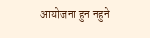आयोजना हुन नहुने